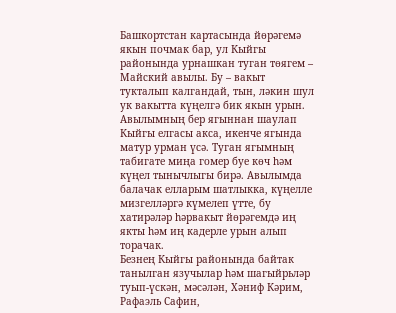Башкортстан картасында йөрәгемә якын почмак бар, ул Кыйгы районында урнашкан туган төягем – Майский авылы. Бу – вакыт тукталып калгандай, тын, ләкин шул ук вакытта күңелгә бик якын урын. Авылымның бер ягыннан шаулап Кыйгы елгасы акса, икенче ягында матур урман үсә. Туган ягымның табигате миңа гомер буе көч һәм күңел тынычлыгы бирә. Авылымда балачак елларым шатлыкка, күңелле мизгелләргә күмелеп үтте, бу хатирәләр һәрвакыт йөрәгемдә иң якты һәм иң кадерле урын алып торачак.
Безнең Кыйгы районында байтак танылган язучылар һәм шагыйрьләр туып-үскән, мәсәлән, Хәниф Кәрим, Рафаэль Сафин,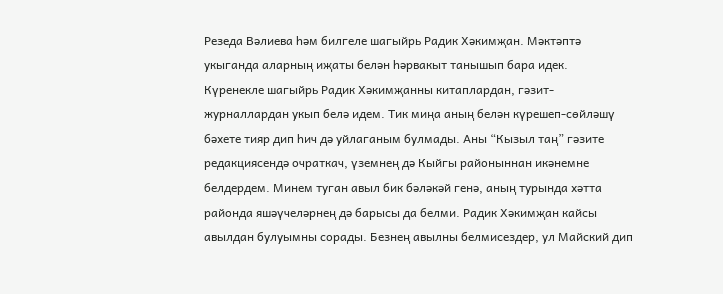Резеда Вәлиева һәм билгеле шагыйрь Радик Хәкимҗан. Мәктәптә укыганда аларның иҗаты белән һәрвакыт танышып бара идек.
Күренекле шагыйрь Радик Хәкимҗанны китаплардан, гәзит-журналлардан укып белә идем. Тик миңа аның белән күрешеп-сөйләшү бәхете тияр дип һич дә уйлаганым булмады. Аны “Кызыл таң” гәзите редакциясендә очраткач, үземнең дә Кыйгы районыннан икәнемне белдердем. Минем туган авыл бик бәләкәй генә, аның турында хәтта районда яшәүчеләрнең дә барысы да белми. Радик Хәкимҗан кайсы авылдан булуымны сорады. Безнең авылны белмисездер, ул Майский дип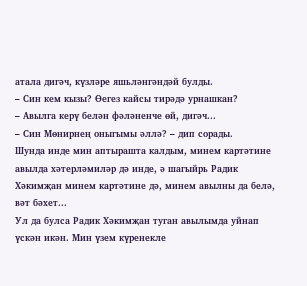атала дигәч, күзләре яшьләнгәндәй булды.
– Син кем кызы? Өегез кайсы тирәдә урнашкан?
– Авылга керү белән фәләненче өй, дигәч...
– Син Мөнирнең оныгымы әллә? – дип сорады.
Шунда инде мин аптырашта калдым, минем картәтине авылда хәтерләмиләр дә инде, ә шагыйрь Радик Хәкимҗан минем картәтине дә, минем авылны да белә, вәт бәхет...
Ул да булса Радик Хәкимҗан туган авылымда уйнап үскән икән. Мин үзем күренекле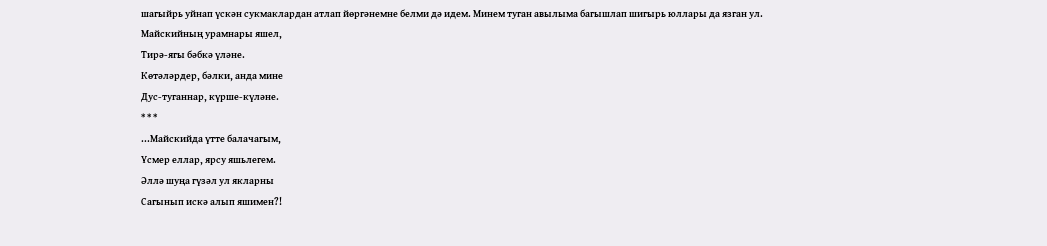шагыйрь уйнап үскән сукмаклардан атлап йөргәнемне белми дә идем. Минем туган авылыма багышлап шигырь юллары да язган ул.
Майскийның урамнары яшел,
Тирә-ягы бәбкә үләне.
Көтәләрдер, бәлки, анда мине
Дус-туганнар, күрше-күләне.
* * *
...Майскийда үтте балачагым,
Үсмер еллар, ярсу яшьлегем.
Әллә шуңа гүзәл ул якларны
Сагынып искә алып яшимен?!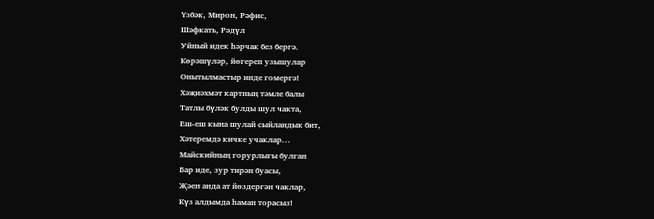Үзбәк, Мирон, Рәфис,
Шәфкать, Рәдүл
Уйный идек һәрчак без бергә.
Көрәшүләр, йөгереп узышулар
Онытылмастыр инде гомергә!
Хәҗиәхмәт картның тәмле балы
Татлы бүләк булды шул чакта,
Еш-еш кына шулай сыйландык бит,
Хәтеремдә кичке учаклар...
Майскийның горурлыгы булган
Бар иде, зур тирән буасы,
Җәен анда ат йөздергән чаклар,
Күз алдымда һаман торасыз!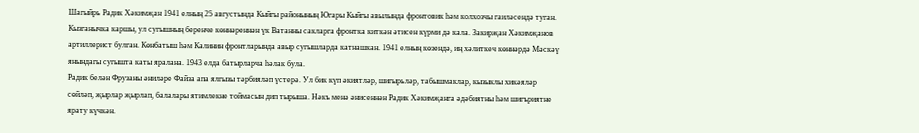Шагыйрь Радик Хәкимҗан 1941 елның 25 августында Кыйгы районының Югары Кыйгы авылында фронтовик һәм колхозчы гаиләсендә туган.
Кызганычка каршы, ул сугышның беренче көннәреннән үк Ватанны сакларга фронтка киткән әтисен күрми дә кала. Закирҗан Хәкимҗанов артиллерист булган. Көнбатыш һәм Калинин фронтларында авыр сугышларда катнашкан. 1941 елның көзендә, иң хәлиткеч көннәрдә Мәскәү янындагы сугышта каты яралана. 1943 елда батырларча һәлак була.
Радик белән Фрузаны әниләре Файза апа ялгызы тәрбияләп үстерә. Ул бик күп әкиятләр, шигырьләр, табышмаклар, кызыклы хикәяләр сөйләп, җырлар җырлап, балалары ятимлекне тоймасын дип тырыша. Нәкъ менә әнисеннән Радик Хәкимҗанга әдәбиятны һәм шигъриятне ярату күчкән.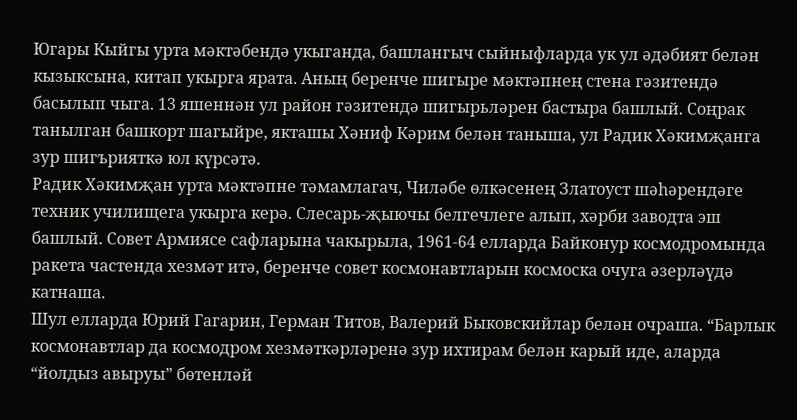Югары Кыйгы урта мәктәбендә укыганда, башлангыч сыйныфларда ук ул әдәбият белән кызыксына, китап укырга ярата. Аның беренче шигыре мәктәпнең стена гәзитендә басылып чыга. 13 яшеннән ул район гәзитендә шигырьләрен бастыра башлый. Соңрак танылган башкорт шагыйре, якташы Хәниф Кәрим белән таныша, ул Радик Хәкимҗанга зур шигърияткә юл күрсәтә.
Радик Хәкимҗан урта мәктәпне тәмамлагач, Чиләбе өлкәсенең Златоуст шәһәрендәге техник училищега укырга керә. Слесарь-җыючы белгечлеге алып, хәрби заводта эш башлый. Совет Армиясе сафларына чакырыла, 1961-64 елларда Байконур космодромында ракета частенда хезмәт итә, беренче совет космонавтларын космоска очуга әзерләүдә катнаша.
Шул елларда Юрий Гагарин, Герман Титов, Валерий Быковскийлар белән очраша. “Барлык космонавтлар да космодром хезмәткәрләренә зур ихтирам белән карый иде, аларда “йолдыз авыруы” бөтенләй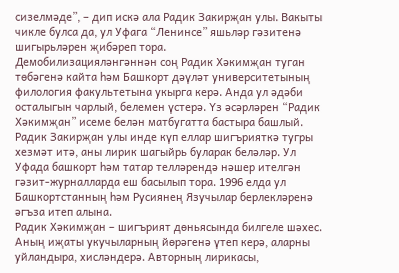сизелмәде”, – дип искә ала Радик Закирҗан улы. Вакыты чикле булса да, ул Уфага “Ленинсе” яшьләр гәзитенә шигырьләрен җибәреп тора.
Демобилизацияләнгәннән соң Радик Хәкимҗан туган төбәгенә кайта һәм Башкорт дәүләт университетының филология факультетына укырга керә. Анда ул әдәби осталыгын чарлый, белемен үстерә. Үз әсәрләрен “Радик Хәкимҗан” исеме белән матбугатта бастыра башлый.
Радик Закирҗан улы инде күп еллар шигърияткә тугры хезмәт итә, аны лирик шагыйрь буларак беләләр. Ул Уфада башкорт һәм татар телләрендә нәшер ителгән гәзит-журналларда еш басылып тора. 1996 елда ул Башкортстанның һәм Русиянең Язучылар берлекләренә әгъза итеп алына.
Радик Хәкимҗан – шигърият дөньясында билгеле шәхес. Аның иҗаты укучыларның йөрәгенә үтеп керә, аларны уйландыра, хисләндерә. Авторның лирикасы,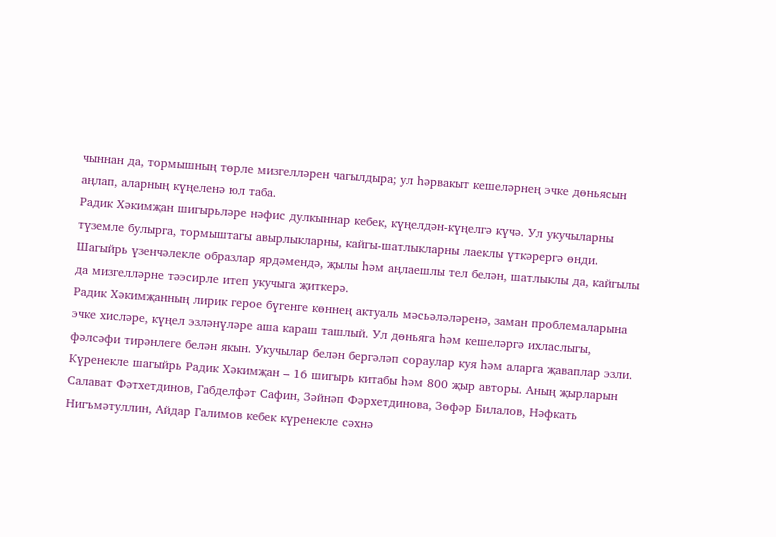чыннан да, тормышның төрле мизгелләрен чагылдыра; ул һәрвакыт кешеләрнең эчке дөньясын аңлап, аларның күңеленә юл таба.
Радик Хәкимҗан шигырьләре нәфис дулкыннар кебек, күңелдән-күңелгә күчә. Ул укучыларны түземле булырга, тормыштагы авырлыкларны, кайгы-шатлыкларны лаеклы үткәрергә өнди. Шагыйрь үзенчәлекле образлар ярдәмендә, җылы һәм аңлаешлы тел белән, шатлыклы да, кайгылы да мизгелләрне тәэсирле итеп укучыга җиткерә.
Радик Хәкимҗанның лирик герое бүгенге көннең актуаль мәсьәләләренә, заман проблемаларына эчке хисләре, күңел эзләнүләре аша караш ташлый. Ул дөньяга һәм кешеләргә ихласлыгы, фәлсәфи тирәнлеге белән якын. Укучылар белән бергәләп сораулар куя һәм аларга җаваплар эзли.
Күренекле шагыйрь Радик Хәкимҗан – 16 шигырь китабы һәм 800 җыр авторы. Аның җырларын Салават Фәтхетдинов, Габделфәт Сафин, Зәйнәп Фәрхетдинова, Зөфәр Билалов, Нәфкать Нигъмәтуллин, Айдар Галимов кебек күренекле сәхнә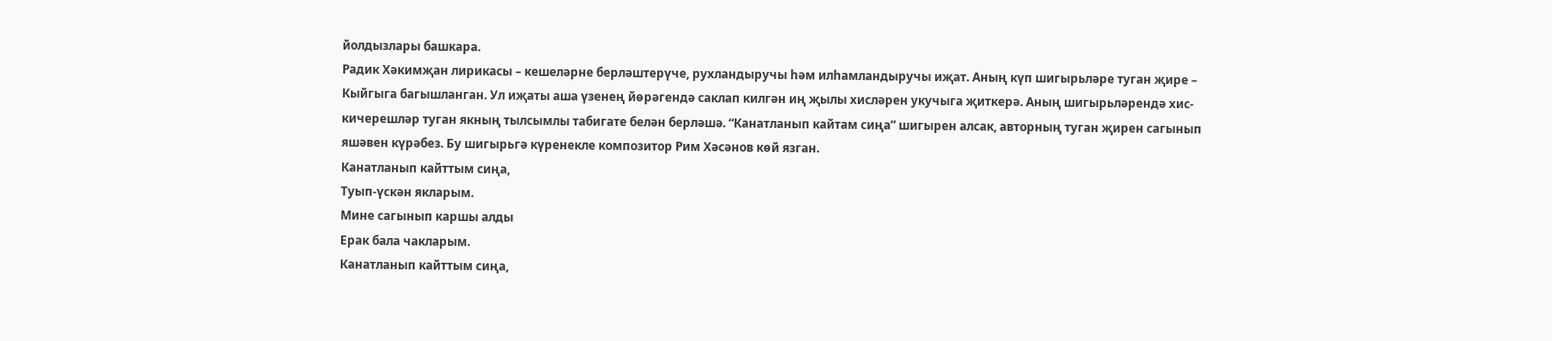йолдызлары башкара.
Радик Хәкимҗан лирикасы – кешеләрне берләштерүче, рухландыручы һәм илһамландыручы иҗат. Аның күп шигырьләре туган җире – Кыйгыга багышланган. Ул иҗаты аша үзенең йөрәгендә саклап килгән иң җылы хисләрен укучыга җиткерә. Аның шигырьләрендә хис-кичерешләр туган якның тылсымлы табигате белән берләшә. “Канатланып кайтам сиңа” шигырен алсак, авторның туган җирен сагынып яшәвен күрәбез. Бу шигырьгә күренекле композитор Рим Хәсәнов көй язган.
Канатланып кайттым сиңа,
Туып-үскән якларым.
Мине сагынып каршы алды
Ерак бала чакларым.
Канатланып кайттым сиңа,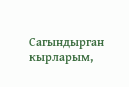Сагындырган кырларым,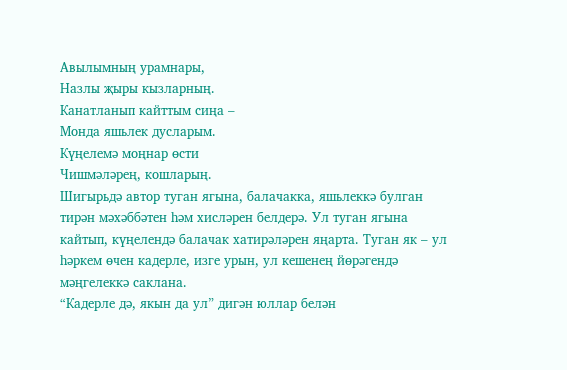Авылымның урамнары,
Назлы җыры кызларның.
Канатланып кайттым сиңа –
Монда яшьлек дусларым.
Күңелемә моңнар өсти
Чишмәләрең, кошларың.
Шигырьдә автор туган ягына, балачакка, яшьлеккә булган тирән мәхәббәтен һәм хисләрен белдерә. Ул туган ягына кайтып, күңелендә балачак хатирәләрен яңарта. Туган як – ул һәркем өчен кадерле, изге урын, ул кешенең йөрәгендә мәңгелеккә саклана.
“Кадерле дә, якын да ул” дигән юллар белән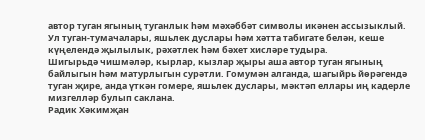автор туган ягының туганлык һәм мәхәббәт символы икәнен ассызыклый. Ул туган-тумачалары, яшьлек дуслары һәм хәтта табигате белән, кеше күңелендә җылылык, рәхәтлек һәм бәхет хисләре тудыра.
Шигырьдә чишмәләр, кырлар, кызлар җыры аша автор туган ягының байлыгын һәм матурлыгын сурәтли. Гомумән алганда, шагыйрь йөрәгендә туган җире, анда үткән гомере, яшьлек дуслары, мәктәп еллары иң кадерле мизгелләр булып саклана.
Радик Хәкимҗан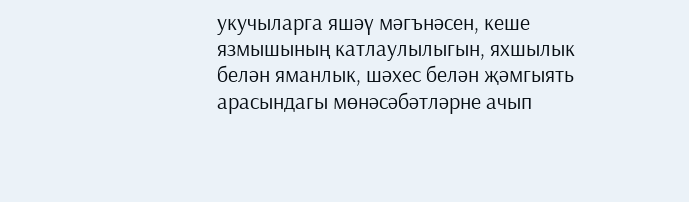укучыларга яшәү мәгънәсен, кеше язмышының катлаулылыгын, яхшылык белән яманлык, шәхес белән җәмгыять арасындагы мөнәсәбәтләрне ачып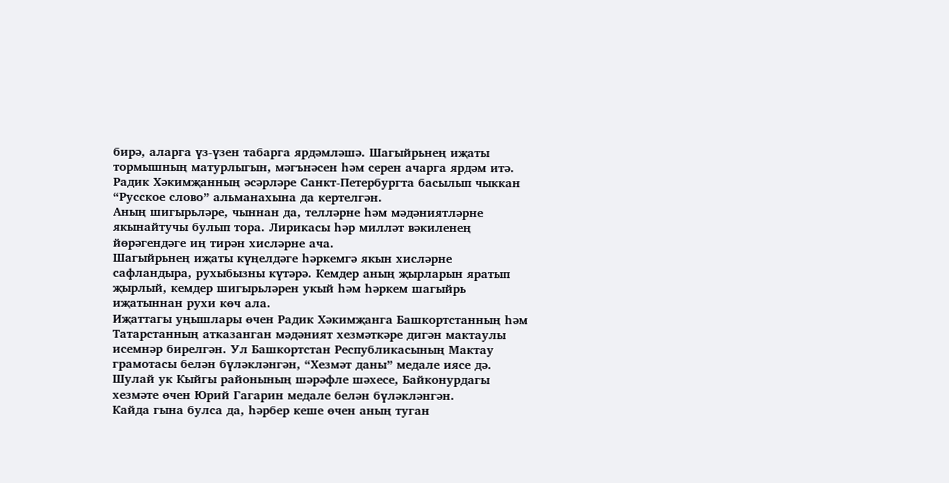бирә, аларга үз-үзен табарга ярдәмләшә. Шагыйрьнең иҗаты тормышның матурлыгын, мәгънәсен һәм серен ачарга ярдәм итә.
Радик Хәкимҗанның әсәрләре Санкт-Петербургта басылып чыккан “Русское слово” альманахына да кертелгән.
Аның шигырьләре, чыннан да, телләрне һәм мәдәниятләрне якынайтучы булып тора. Лирикасы һәр милләт вәкиленең йөрәгендәге иң тирән хисләрне ача.
Шагыйрьнең иҗаты күңелдәге һәркемгә якын хисләрне сафландыра, рухыбызны күтәрә. Кемдер аның җырларын яратып җырлый, кемдер шигырьләрен укый һәм һәркем шагыйрь иҗатыннан рухи көч ала.
Иҗаттагы уңышлары өчен Радик Хәкимҗанга Башкортстанның һәм Татарстанның атказанган мәдәният хезмәткәре дигән мактаулы исемнәр бирелгән. Ул Башкортстан Республикасының Мактау грамотасы белән бүләкләнгән, “Хезмәт даны” медале иясе дә. Шулай ук Кыйгы районының шәрәфле шәхесе, Байконурдагы хезмәте өчен Юрий Гагарин медале белән бүләкләнгән.
Кайда гына булса да, һәрбер кеше өчен аның туган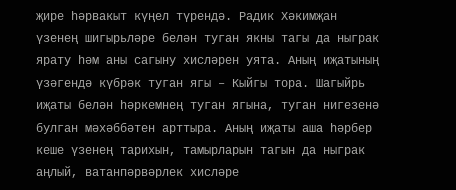җире һәрвакыт күңел түрендә. Радик Хәкимҗан үзенең шигырьләре белән туган якны тагы да ныграк ярату һәм аны сагыну хисләрен уята. Аның иҗатының үзәгендә күбрәк туган ягы – Кыйгы тора. Шагыйрь иҗаты белән һәркемнең туган ягына, туган нигезенә булган мәхәббәтен арттыра. Аның иҗаты аша һәрбер кеше үзенең тарихын, тамырларын тагын да ныграк аңлый, ватанпәрвәрлек хисләре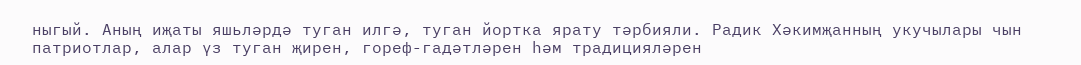ныгый. Аның иҗаты яшьләрдә туган илгә, туган йортка ярату тәрбияли. Радик Хәкимҗанның укучылары чын патриотлар, алар үз туган җирен, гореф-гадәтләрен һәм традицияләрен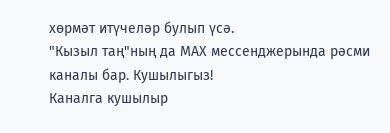хөрмәт итүчеләр булып үсә.
"Кызыл таң"ның да МАХ мессенджерында рәсми каналы бар. Кушылыгыз!
Каналга кушылыр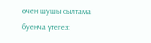өчен шушы сылтама буенча үтегез: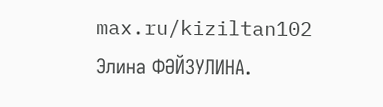max.ru/kiziltan102
Элина ФӘЙЗУЛИНА.